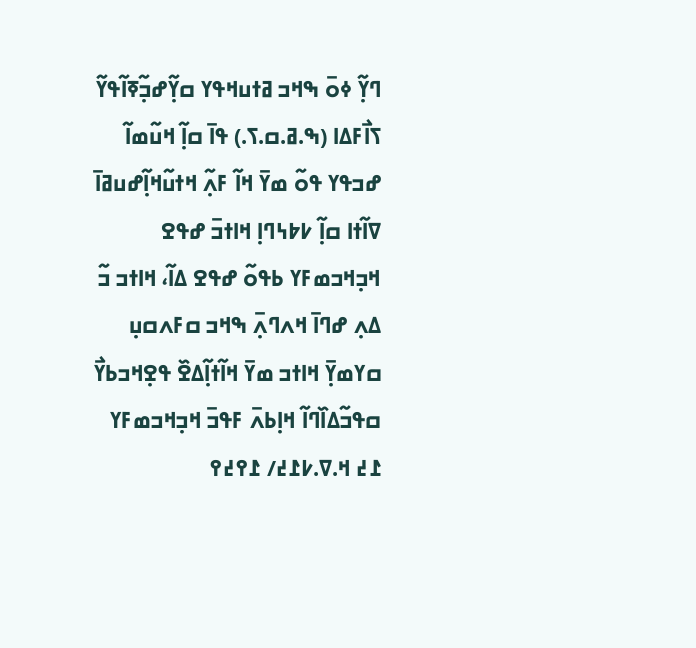ߣߌ߲߬ ߦߋ߫ ߒߞߏ ߥߙߎߞߟߌ ߛߌ߲߬ߝߏ߲߬ߧߊ߬ߟߌ߬ ߖߊ߯ߓߡߊ (ߒ.ߥ.ߛ.ߖ.) ߟߊ߫ ߛߊ߲߬ ߞߎ߬ߘߊ߬ ߝߏߟߌ ߟߋ߬ ߘߌ߫ ߞߊ߬ ߓߍ߲߬ ߞߙߎ߬ߞߊ߲߬ߝߎߥߊ߫ ߜߊ߬ߙߊ ߛߊ߲߬ ߇߈߆ߣߊ߲ ߞߊߙߏ߫ ߝߟߐ ߞߏ߲ߞߏߘߓߌ ߕߟߋ߬ ߝߟߐ ߡߊ߬، ߞߊߙߏ ߏ߬ ߡߍ߲ ߝߣߊ߫ ߞߍߣߍ߲߫ ߒߞߏ ߛߓߍߛߎ߲ ߛߌߘߌ߲߫ ߞߊߙߏ ߘߌ߫ ߞߊ߬ߙߊ߲߬ߡߐ߰ ߟߐ߲ߞߏߕߌ߯ ߛߟߏ߬ߡߊ߰ߣߊ߬ ߞߊ߲ߕߍ߫ ߓߟߏ߫ ߞߏ߲ߞߏߘߓߌ ߁߄ ߞ.ߜ.߇߁߄/ ߁߉߄߉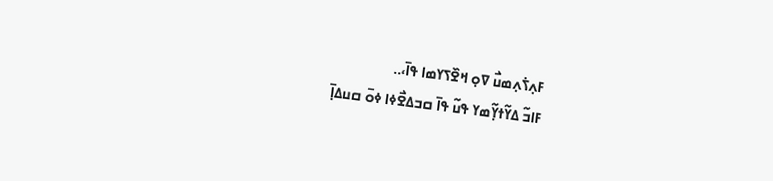ߓߍ߲ߖ߭ߍ߲ߘߎ߯ ߜߋ߲ ߞߐ߰ߖߌߘߊ ߟߊ߫،..
ߓߊߏ߬ ߡߌ߬ߙߌ߲߬ߘߌ ߟߎ߬ ߟߊ߫ ߛߏߡߐ߯ߦߊ ߦߋ߫ ߛߎߡߊ߲߫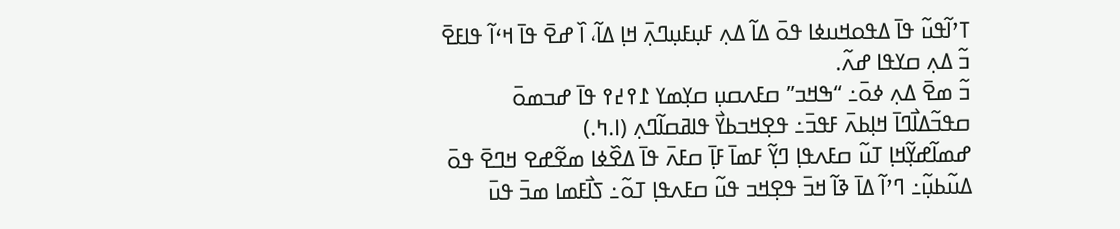ߠߴߊ߬ߟߎ߬ ߟߊ߫ ߡߟߋߞߎߦߊ ߟߋ߫ ߡߊ߬ ߡߍ߲ ߓߎ߲ߓߎ߲ߣߍ߲߫ ߞߊ߲ ߡߊ߬، ߊ߰ ߝߐ߫ ߟߊ߫ ߞߵߊ߬ ߟߊߓߐ߫ ߏ߬ ߡߍ߲ ߛߌߟߊ ߝߍ߬.
ߏ߬ ߘߐ߫ ߡߍ߲ ߦߋ߫߸ “ߒߞߏ” ߛߓߍߛߎ߲ ߛߌ߲ߘߌ ߁߉߄߉ ߟߊ߫ ߝߏߘߋ߫ ߛߟߏ߬ߡߊ߯ߣߊ߫ ߞߊ߲ߕߍ߫ ߓߟߏ߫߸ ߟߐ߲ߞߏߕߌ߯ ߟߊߥߛߊ߬ߣߍ߲ (ߊ.ߤ.)
ߝߘߊ߬ߝߌ߲߬ߞߊ߲ ߠߎ߬ ߛߓߍߟߊ߲ ߣߌ߲߬ ߓߘߊ߫ ߓߊ߲߫ ߛߓߍ߫ ߟߊ߫ ߡߐ߰ߦߊ ߘߐ߬ߝߐ ߞߣߐ߫ ߟߋ߫ ߡߎ߬ߕߎ߲߬߸ ߣߴߊ߬ ߡߊ߫ ߢߊ߬ ߞߏ߫ ߟߐ߲ߞߏ ߟߎ߬ ߛߓߍߟߊ߲ ߠߋ߬߸ ߖߊ߯ߓߘߊ ߘߏ߫ ߟߎ߫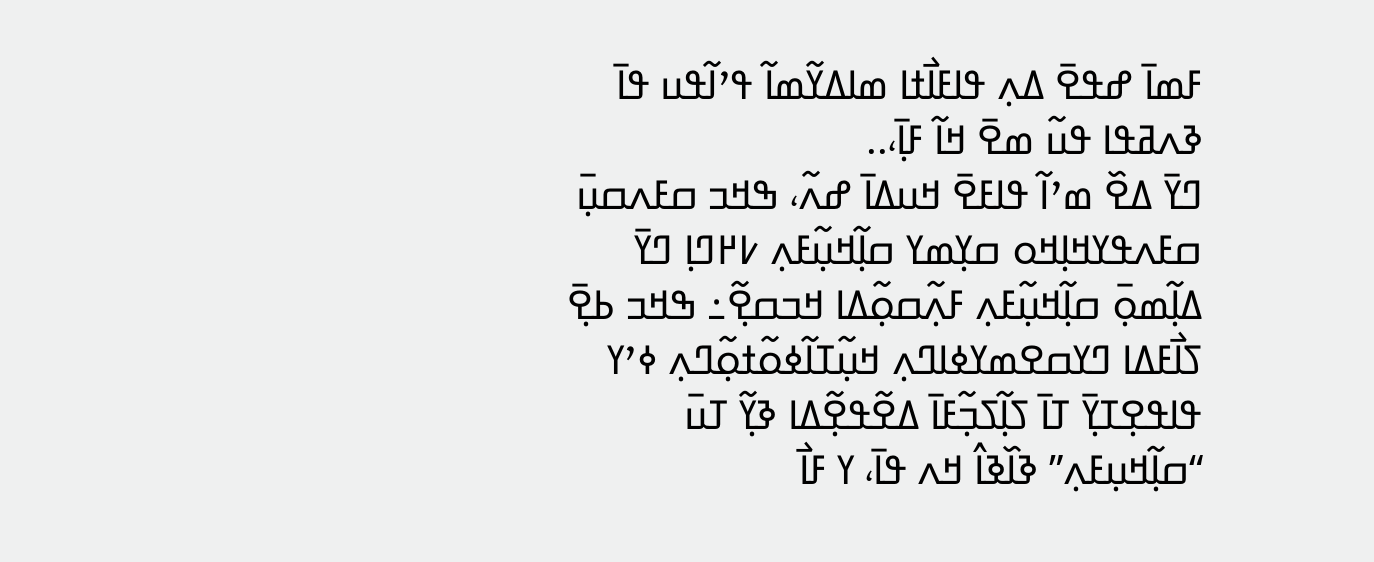ߓߘߊ߫ ߝߟߐ߫ ߡߍ߲ ߟߊߓߊ߯ߙߊ ߘߊߡߌ߬ߘߊ߬ ߟߴߊ߬ߟߎ ߟߊ߫ ߢߍߥߟߊ ߟߎ߬ ߘߐ߫ ߞߊ߬ ߓߊ߲߫،..
ߣߌ߫ ߡߐ߰ ߘߴߊ߬ ߟߊߓߐ߫ ߞߎߡߊ߫ ߝߍ߬، ߒߞߏ ߛߓߍߛߎ߲߫ ߛߓߍߟߌߞߊ߲ߞߋ ߛߌ߲ߘߌ ߛߊ߲߬ߞߎ߲߬ߓߍ߲ ߇߂ߣߊ߲ ߣߌ߫ ߡߊ߲߬ߘߋ߲߫ ߛߊ߲߬ߞߎ߲߬ߓߍ߲ ߓߍ߲߬ߛߋ߲߬ߡߊ ߞߏߛߐ߲߬߸ ߒߞߏ ߕߐ߲߫ ߖߊ߯ߓߡߊ ߣߌߛߐߘߌߦߊߣߍ߲ ߞߎ߲߬ߠߊ߬ߦߋ߬ߙߋ߲߬ߣߍ߲ ߦߴߌ ߟߊߟߐ߲ߠߌ߲߫ ߠߊ߫ ߖߊ߲߬ߖߏ߲߬ߓߊ߫ ߡߐ߬ߟߐ߲߬ߡߊ ߢߌ߲߬ ߠߎ߫ “ߛߊ߲߬ߞߎ߲ߓߍ߲” ߢߊ߰ߢߊ߮ ߞߍ ߟߊ߫، ߌ ߓߊ߯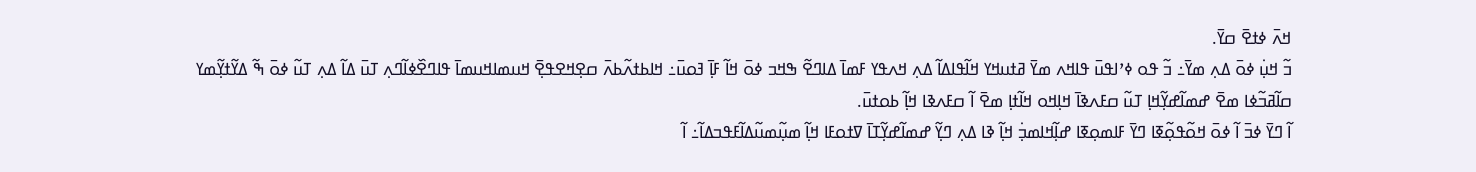ߞߍ߫ ߦߙߐ߫ ߛߌ߫.
ߏ߬ ߞߎ߲߭ ߦߋ߫ ߡߍ߲ ߘߌ߫߸ ߏ߬ ߟߋ ߦߴߊߟߎ߫ ߟߊߞߍ ߘߌ߫ ߥߙߎߞߌ ߞߊ߬ߟߊߡߊ߬ ߡߍ߲ ߞߍߟߌ ߓߘߊ߫ ߡߊߣߐ߬ ߒߞߏ ߦߋ߫ ߞߊ߬ ߓߊ߲߫ ߔߋߎ߫߸ ߞߊߕߙߍ߬ߕߍ߫ ߛߐ߲ߞߐߟߐ߲߫ ߞߎߘߊߞߎߘߊ߫ ߟߊߣߐ߰ߦߊ߬ߣߍ߲ ߠߎ߫ ߡߊ߬ ߡߍ߲ ߠߎ߬ ߦߋ߫ ߒ߬ ߡߌ߬ߙߌ߲߬ߘߌ ߛߊ߬ߥߏ߬ߦߊ ߘߐ߫ ߝߘߊ߬ߝߌ߲߬ߞߊ߲ ߠߎ߬ ߛߓߍߢߊ߫ ߞߊ߲ߞߋ ߞߊ߬ߙߊ߲ ߘߐ߫ ߊ߬ ߛߓߍߢߊ ߞߊ߲߬ ߕߋߙߎ߫.
ߊ߬ ߣߌ߫ ߦߏ߫ ߊ߬ ߦߋ߫ ߞߋ߬ߟߋ߲߬ߧߊ ߣߌ߫ ߓߊߘߋ߲ߧߊ ߝߊ߲߬ߞߊߘߏ߲߭ ߞߊ߲߬ ߢߊ ߡߍ߲ ߣߌ߲߬ ߝߘߊ߬ߝߌ߲߬ߠߊ߫ ߜߙߋߓߊ ߞߊ߲߬ ߘߎ߲߬ߘߎ߬ߡߊ߬ߓߟߏߡߊ߬߸ ߊ߬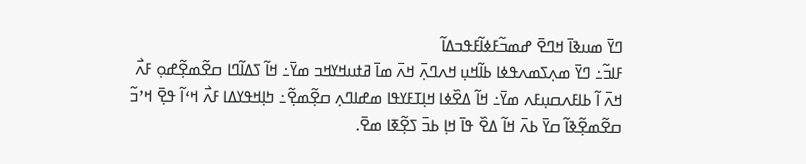ߣߌ߫ ߘߎߢߊ߫ ߞߣߐ߫ ߝߘߏ߬ߓߦߊ߬ߓߟߏߡߊ߬
ߓߊߏ߬߸ ߣߌ߫ ߘߍ߲ߖߘߍߟߦߊ ߕߊ߬ߞߎ߲ ߞߍߣߍ߲߫ ߞߍ߫ ߘߊ߫ ߥߙߎߞߌߞߏ ߘߌ߫߸ ߞߊ߬ ߖߡߊ߬ߣߊ ߛߐ߬ߘߐ߲߬ߝߋ߲ ߓߍ߯ ߞߍ߫ ߊ߬ ߕߊߓߍߛߎ߲ߓߍ ߘߌ߫߸ ߞߊ߬ ߡߐ߰ߦߊ ߞߊ߲ߠߓߌߟߊ ߘߝߊߣߍ߲ ߛߐ߲߬ߘߐ߲߬߸ ߤߊ߲ߞߟߌߡߊ ߓߍ߯ ߞߵߊ߬ ߟߐ߲߫ ߞߴߏ߬ ߛߐ߬ߘߐ߲߬ߢߊ߬ ߛߌ߫ ߕߍ߫ ߞߊ߬ ߡߐ߰ ߟߊ߫ ߞߊ߲ ߕߏ߫ ߖߐ߲߬ߧߊ ߘߐ߫.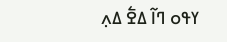ߌߟߋ ߣߊ߬ ߡߐ߱ ߡߍ߲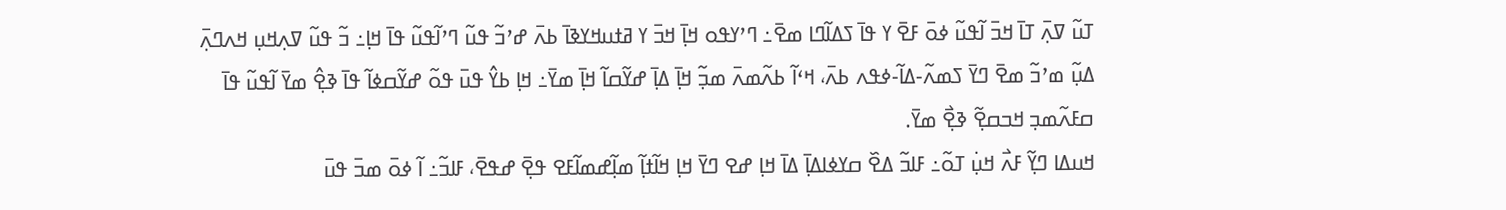ߠߎ߬ ߜߍ߲߫ ߠߊ߫ ߞߏ߫ ߊ߬ߟߎ߬ ߦߋ߫ ߓߐ߫ ߌ ߟߊ߫ ߖߡߊ߬ߣߊ ߘߐ߫߸ ߣߴߌߟߋ ߞߊ߲߫ ߞߏ߫ ߌ ߥߙߎߞߌߢߊ߫ ߕߍ߫ ߝߴߏ߬ ߟߎ߬ ߣߴߊ߬ߟߎ߬ ߟߊ߫ ߞߊ߲߸ ߏ߬ ߟߎ߬ ߜߍ߲ߞߎ߲ ߞߍߣߍ߲߫ ߡߎ߲߬ ߘߴߏ߬ ߘߐ߫ ߣߌ߫ ߖߘߍ߬-ߡߊ߬-ߦߟߍ ߕߍ߫، ߞߵߊ߬ ߕߍ߬ߘߍ߫ ߘߏ߲߬ ߞߊ߲߫ ߡߊ߲߫ ߝߌ߬ߛߊ߬ ߞߊ߲߫ ߘߌ߫߸ ߞߊ߲ ߕߌ߮ ߟߎ߫ ߟߋ߬ ߝߌ߬ߛߦߊ߬ ߟߊ߫ ߢߐ߲߮ ߘߌ߫ ߊ߬ߟߎ߬ ߟߊ߫ ߛߓߍ߬ߘߏ߲ ߞߏߛߐ߲߬ ߢߐ߲߯ ߘߌ߫.
ߞߎߡߊ ߣߌ߲߬ ߓߍ߯ ߞߎ߲߭ ߠߋ߬߸ ߓߊߏ߬ ߡߐ߰ ߛߌߦߊߡߊ߲߫ ߡߊ߫ ߞߊ߲ ߝߐ ߣߌ߫ ߞߊ߲ ߞߊ߬ߙߊ߲߬ ߘߊ߲߬ߝߘߊ߬ߓߐ ߟߐ߲߫ ߝߟߐ߫، ߓߊߏ߬߸ ߊ߬ ߦߋ߫ ߘߏ߫ ߟߎ߫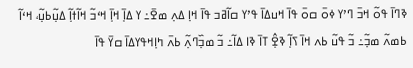ߢߣߊ߫ ߟߋ߬ ߞߏ߫ ߣߴߌ ߦߋ߫ ߛߋ߫ ߟߊ߫ ߞߎߡߊ߫ ߟߴߌ ߛߊ߬ߥߏ ߟߊ߫ ߞߊ߲ ߡߍ߲ ߘߐ߫߸ ߌ ߡߊ߲߫ ߞߊ߲߫ ߞߵߏ߬ ߞߊ߬ߙߊ߲߬ ߡߎ߲߬ߕߎ߲߬، ߞߵߊ߬ ߕߘߍ߬ ߘߏ߲߬߸ ߏ߬ ߟߎ߬ ߕߍ ߞߊ߫ ߖߊ߲߬ ߢߐ߲߮ ߠߊ߫ ߢߊ ߡߊ߬߸ ߏ߬ ߘߏ߲߰ߣߍ߲߬ ߕߍ߫ ߤߊ߲ߞߟߌߡߊ߫ ߛߌ߫ ߟߊ߫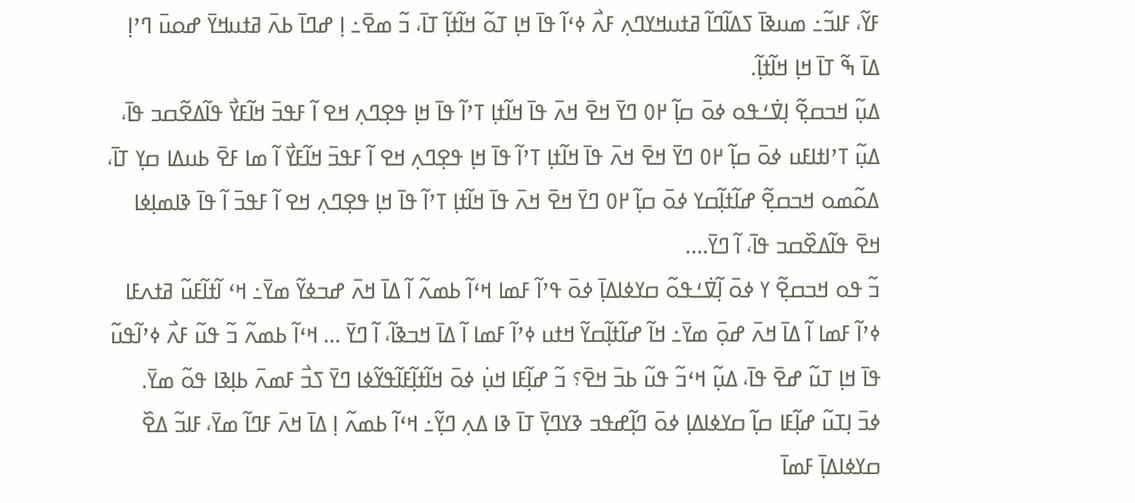ߓߌ߬، ߓߊߏ߬߸ ߘߎߢߊ߫ ߖߡߊ߬ߣߊ߬ ߥߙߎߞߌߣߍ߲ ߓߍ߯ ߦߵߊ߬ ߟߊ߫ ߞߊ߲ ߠߋ߬ ߞߊ߬ߙߊ߲߬ ߠߊ߫، ߏ߬ ߘߐ߫߸ ߊ߲ ߝߣߊ߫ ߕߍ߫ ߥߙߎߞߌ߫ ߝߋߎ߫ ߣߴߊ߲ ߡߊ߫ ߒ߬ ߠߊ߫ ߞߊ߲ ߞߊ߬ߙߊ߲߬.
ߡߎ߲߬ ߞߏߛߐ߲߬ ߊ߲ߜ߭ߑߟߋ ߦߋ߫ ߛߊ߲߬ ߂߀ ߣߌ߫ ߞߐ߫ ߞߍ߫ ߟߊ߫ ߞߊ߬ߙߊ߲ ߠߴߊ߬ ߟߊ߫ ߞߊ߲ ߟߐ߲ߣߍ߲ ߞߐ ߊ߬ ߓߟߏ߫ ߞߊ߬ߓߌ߯ ߟߊ߬ߡߐ߬ߛߏ ߟߊ߫، ߡߎ߲߬ ߠߴߊߙߊߓߎ ߦߋ߫ ߛߊ߲߬ ߂߀ ߣߌ߫ ߞߐ߫ ߞߍ߫ ߟߊ߫ ߞߊ߬ߙߊ߲ ߠߴߊ߬ ߟߊ߫ ߞߊ߲ ߟߐ߲ߣߍ߲ ߞߐ ߊ߬ ߓߟߏ߫ ߞߊ߬ߓߌ߯ ߊ߬ ߘߊ ߓߐ߫ ߕߎߡߊ ߛߌ߲ ߠߊ߫، ߡߋ߬ߘߋ ߞߏߛߐ߲߬ ߝߊ߬ߙߊ߲߬ߛߌ ߦߋ߫ ߛߊ߲߬ ߂߀ ߣߌ߫ ߞߐ߫ ߞߍ߫ ߟߊ߫ ߞߊ߬ߙߊ߲ ߠߴߊ߬ ߟߊ߫ ߞߊ߲ ߟߐ߲ߣߍ߲ ߞߐ ߊ߬ ߓߟߏ߫ ߊ߬ ߟߊ߫ ߢߊߘߊ߲ߦߊ ߞߐ߫ ߟߊ߬ߡߐ߰ߛߏ ߟߊ߫، ߊ߬ ߣߌ߫….
ߏ߬ ߟߋ ߞߏߛߐ߲߬ ߌ ߦߋ߫ ߊ߲߬ߜ߭ߑߟߋ߬ ߛߌߦߊߡߊ߲߫ ߦߋ߫ ߟߴߊ߬ ߓߘߊ ߞߵߊ߬ ߕߘߍ߬ ߊ߬ ߡߊ߫ ߞߍ߫ ߝߏߦߌ߬ ߘߌ߫߸ ߞߵ ߊ߬ߙߊ߬ߓߎ߬ ߥߙߍߓߊ ߦߴߊ߬ ߓߘߊ ߊ߬ ߡߊ߫ ߞߍ߫ ߝߋ߲߫ ߘߌ߫߸ ߞߊ߬ ߝߊ߬ߙߊ߲߬ߛߌ߬ ߞߙߎ ߦߴߊ߬ ߓߘߊ ߊ߬ ߡߊ߫ ߞߏߢߊ߬، ߊ߬ ߣߌ߫ … ߞߵߊ߬ ߕߘߍ߬ ߏ߬ ߟߎ߬ ߓߍ߯ ߦߴߊ߬ߟߎ߬ ߟߊ߫ ߞߊ߲ ߠߎ߬ ߝߐ߫ ߟߊ߫، ߡߎ߲߬ ߞߵߏ߬ ߟߎ߬ ߕߏ߫ ߞߐ߫؟ ߏ߬ ߝߊ߲߬ߓߊ ߞߎ߲߭ ߦߋ߫ ߞߊ߬ߙߊ߲߬ߓߊ߬ߟߌ߬ߦߊ ߣߌ߫ ߖߏ߯ ߓߘߍ߫ ߕߊ߲ߢߊ ߟߋ߬ ߘߌ߫.
ߦߏ߫ ߊ߲ߠߎ߬ ߝߊ߲߬ߓߊ ߛߊ߲߬ ߛߌߦߊߡߊ߲ ߦߋ߫ ߣߊ߲߬ߝߟߏ ߢߌߣߌ߲߫ ߠߊ߫ ߢߊ ߡߍ߲ ߣߌ߲߬߸ ߞߵߊ߬ ߕߘߍ߬ ߊ߲ ߡߊ߫ ߞߍ߫ ߓߣߊ߬ ߘߌ߫، ߓߊߏ߬ ߡߐ߰ ߛߌߦߊߡߊ߲߫ ߓߘߊ߫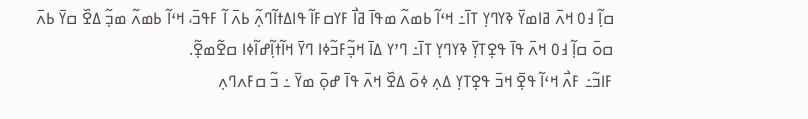ߛߊ߲߬ ߃߀ ߞߍ߫ ߥߊߘߌ߫ ߢߌߣߌ߲ ߠߊ߫߸ ߞߵߊ߬ ߕߘߍ߬ ߘߟߊ߫ ߥߊ߯ ߓߌߛߓߊ߬ ߟߊߡߙߊ߬ߣߍ߲߬ ߕߍ߫ ߊ߬ ߓߟߏ߫، ߞߵߊ߬ ߕߘߍ߬ ߘߏ߲߬ ߡߐ߰ ߛߌ߫ ߕߍ߫ ߛߋ߫ ߛߊ߲߬ ߃߀ ߞߍ߫ ߟߊ߫ ߟߐ߲ߠߌ߲߫ ߢߌߣߌ߲ ߠߊ߫߸ ߣߴߌ ߡߊ߫ ߞߏ߲߬ߓߏ߬ߦߊ ߣߌ߫ ߞߊ߬ߙߊ߲߬ߝߊ߬ߦߊ ߛߐ߬ߘߐ߲߬.
ߓߊߏ߬߸ ߓߍ߯ ߞߵߊ߬ ߟߐ߲߫ ߞߏ߫ ߟߐ߲ߠߌ߲ ߡߍ߲ ߦߋ߫ ߡߐ߰ ߞߍ߫ ߟߊ߫ ߝߋ߲߫ ߘߌ߫ ߸ ߏ߬ ߛߓߍߣߍ߲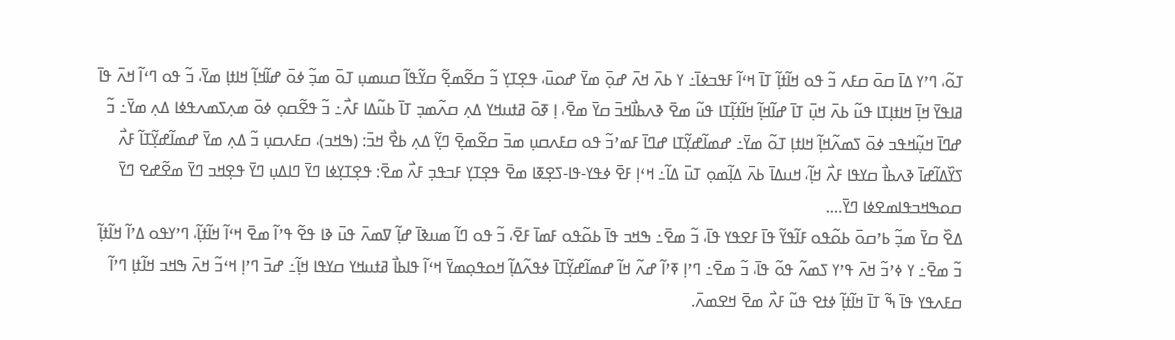ߠߋ߬، ߣߴߌ ߡߊ߫ ߛߋ߫ ߛߓߍ ߏ߬ ߟߋ ߞߊ߬ߙߊ߲߬ ߠߊ߫ ߞߵߊ߬ ߓߟߏߦߊ߫߸ ߌ ߕߍ߫ ߞߍ߫ ߝߋ߲߫ ߘߌ߫ ߝߋߎ߫، ߟߐ߲ߠߌ߲ ߏ߬ ߛߐ߬ߘߐ߲߬ ߛߌ߬ߟߊ߬ ߛߎߘߎ߲ ߠߋ߫ ߘߏ߲߬ ߦߋ߫ ߝߊ߬ߞߊ߲߬ ߞߊߙߊ߲ ߘߌ߫، ߏ߬ ߟߋ ߣߵߊ߬ ߞߍ߫ ߟߊ߫ ߥߊߟߌ߫ ߞߊ߲߫ ߞߊߙߊ߲ߠߊ ߟߎ߬ ߕߍ߫ ߞߎ߲߫ ߠߊ߫ ߝߊ߬ߞߊ߲߬ ߞߊ߬ߙߊ߲߬ߠߊ ߟߎ߬ ߘߐ߫ ߢߍߕߊ߯ߞߏ߫ ߛߌ߫ ߘߐ߫، ߊ߲ ߧߋ߫ ߥߙߎߞߌ ߡߍ߲ ߛߍ߬ߘߏ߲ ߠߊ߫ ߕߎ߬ߡߊ ߓߍ߯߸ ߏ߬ ߟߐ߬ߛߋ߲ ߦߋ߫ ߘߍ߲ߖߘߍߟߦߊ ߡߍ߲ ߘߌ߫߸ ߏ߬ ߝߣߊ߫ ߞߎ߲߬ߞߟߏ ߦߋ߫ ߖߘߍ߬ߞߊ߲߬ ߞߊߙߊ߲ ߠߋ߬ ߘߌ߫߸ ߝߘߊ߬ߝߌ߲߬ߠߊ ߝߣߊ߫ ߓߘߴߏ߬ ߟߋ ߛߓߍߛߎ߲ ߘߏ߫ ߛߐ߬ߘߐ߲߫ ߣߌ߲߬ ߡߍ߲ ߕߐ߯ ߞߏ߫: (ߒߞߏ)، ߛߓߍߛߎ߲ ߏ߬ ߡߍ߲ ߘߌ߫ ߝߘߊ߬ߝߌ߲߬ߠߊ߬ ߓߍ߯ ߖߌ߰ߡߊ߬ߝߊ߫ ߢߍߕߊ߯ ߛߌߟߊ ߓߍ߯ ߞߊ߲߬، ߞߎߡߊ߫ ߕߍ߫ ߡߊ߲߬ߘߋ߲ ߠߎ߫ ߡߊ߬߸ ߞߵߊ߲ ߓߐ߫ ߦߟߌ-ߟߊ-ߖߐ߲ߧߊ ߘߐ߫ ߟߐ߲ߠߌ߲ ߓߏߟߏ߲ ߓߍ߯ ߘߐ߫: ߟߐ߲ߠߌ߲ߦߊ ߣߌ߫ ߣߊߡߎ߲ ߣߌ߫ ߟߐ߲ߞߏ ߣߌ߫ ߘߐ߬ߝߐ ߣߌ߫ ߛߋߒߞߏߟߊߘߐߦߊ ߣߌ߫….
ߡߐ߰ ߛߌ߫ ߘߏ߲߬ ߕߴߛߋ߫ ߕߋ߬ߟߋ ߓߊ߬ߟߌ߬ ߟߊ߫ ߓߐߟߌ ߟߊ߫، ߏ߬ ߘߐ߫߸ ߒߞߏ ߟߊ߫ ߕߋ߬ߟߋ ߓߘߊ߫ ߓߐ߫، ߏ߬ ߟߋ ߣߊ߬ ߘߎߢߊ߫ ߝߊ߲߬ ߜߘߍ߫ ߟߎ߫ ߢߊ ߟߐ߬ ߟߴߊ߬ ߘߐ߫ ߞߵߊ߬ ߞߊ߬ߙߊ߲߬، ߣߴߌߟߋ ߡߴߊ߬ ߞߊ߬ߙߊ߲߬ ߏ߬ ߘߐ߫߸ ߌ ߦߴߏ߬ ߞߍ߫ ߟߴߌ ߖߘߍ߬ ߟߋ߬ ߟߊ߫، ߏ߬ ߘߐ߫߸ ߣߴߊ߲ ߧߴߊ߬ ߝߍ߬ ߞߊ߬ ߝߘߊ߬ߝߌ߲߬ߠߊ߫ ߦߟߍ߬ߡߊ߲߬ ߞߋߟߋ߲ߘߌ߫ ߞߵߊ߬ ߟߊߕߊ߯ ߥߙߎߞߌ ߛߌߟߊ ߞߊ߲߬߸ ߝߏ߫ ߣߴߊ߲ ߞߵߏ߬ ߞߍ߫ ߒߞߏ ߞߊ߬ߙߊ߲ ߣߴߊ߬ ߛߓߍߟߌ ߟߊ߫ ߒ߬ ߠߊ߫ ߞߊ߬ߙߊ߲߬ ߦߙߐ ߟߎ߬ ߓߍ߯ ߘߐ߫ ߞߐߘߍ߫.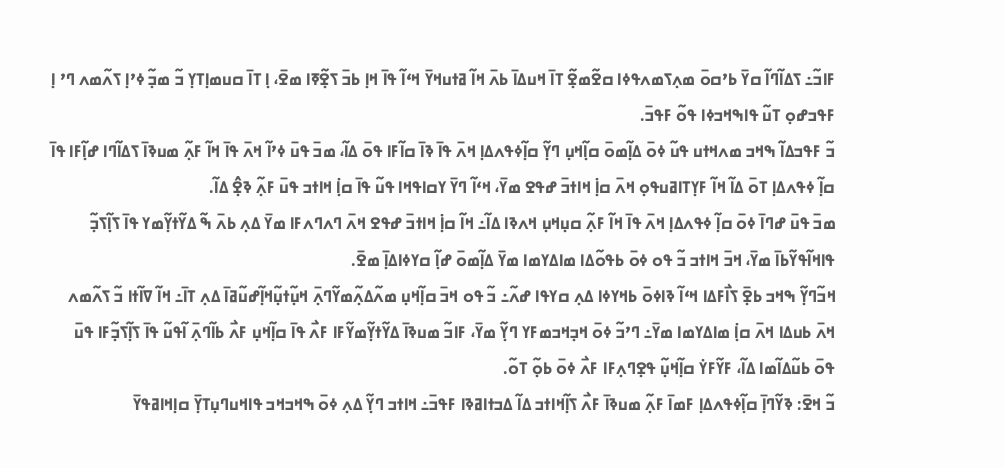ߓߊߏ߬߸ ߖߡߊ߬ߣߊ߬ ߛߌ߫ ߕߴߛߋ߫ ߘߍ߲ߖߘߍߟߦߊ ߛߐ߬ߘߐ߲߬ ߠߊ߫ ߞߎߡߊ߫ ߕߍ߫ ߞߊ߬ ߥߙߎߞߌ߫ ߞߵߊ߬ ߟߊ߫ ߞߊ߲ ߕߏ߫ ߖߐ߲߬ߧߊ ߘߐ߫، ߊ߲ ߠߊ߫ ߛߎߘߊ߲ߠߌ߲ ߏ߬ ߘߏ߲߬ ߦߴߊ߲ ߖߍ߬ߘߍ ߣߴ ߊ߲ ߓߟߏߝߋ߲ ߠߎ߬ ߟߊߒߞߏߦߊ ߟߋ߬ ߓߟߏ߫.
ߏ߬ ߓߟߏߡߊ߬ ߒߞߏ ߘߍߞߙߎ ߟߎ߬ ߦߋ߫ ߡߊ߲߬ߘߋ߫ ߛߊ߲߬ߞߎ߲ ߣߌ߲߬ ߛߊ߲߬ߦߟߍߡߊ߲ ߞߍ߫ ߟߊ߫ ߢߊ߫ ߛߊ߬ߓߊ ߟߋ߫ ߡߊ߬، ߘߏ߫ ߟߎ߫ ߦߴߊ߬ ߞߍ߫ ߟߊ߫ ߞߊ߬ ߓߍ߲߬ ߘߎߢߊ߫ ߖߡߊ߬ߣߊ ߝߊ߲߬ߓߊ ߟߊ߫ ߛߊ߲߬ ߦߟߍߡߊ߲ ߠߋ߫ ߡߊ߬ ߞߊ߬ ߓߌ߲ߠߊߥߎߟߋ߲ ߞߍ߫ ߛߊ߲߭ ߞߊߙߏ߫ ߝߟߐ ߘߌ߫، ߞߵߊ߬ ߣߌ߫ ߌߛߊߟߞߊ ߟߎ߬ ߟߊ߫ ߛߊ߲߭ ߞߊߙߏ ߟߎ߫ ߓߍ߲߬ ߢߐ߲߮ ߡߊ߬.
ߘߏ߫ ߟߎ߫ ߝߣߊ߫ ߦߋ߫ ߛߊ߲߬ ߦߟߍߡߊ߲ ߞߍ߫ ߟߊ߫ ߞߊ߬ ߓߍ߲߬ ߛߎ߲ߞߎ߲ ߞߍߢߊ ߡߊ߬߸ ߞߊ߬ ߛߊ߲߭ ߞߊߙߏ߫ ߝߟߐ ߞߍ߫ ߣߍߣߍߓߊ ߘߌ߫ ߡߍ߲ ߕߍ߫ ߒ߬ ߡߌ߬ߙߌ߲߬ߘߌ ߟߊ߫ ߖߊ߲߬ߖߏ߲߬ ߟߊߞߊ߬ߟߌ߬ߕߊ߫ ߘߌ߫، ߞߏ߫ ߞߊߙߏ ߏ߬ ߟߋ ߦߋ߫ ߕߟߋ߬ߡߊ ߘߊߡߌߘߊ ߘߌ߫ ߡߊ߲߬ߘߋ߫ ߝߊ߲߬ ߛߌߦߊߡߊ߲߫ ߘߐ߫.
ߞߏ߬ߣߌ߲߬ ߒߞߏ ߕߐ߲߫ ߖߊ߯ߓߡߊ ߞߵߊ߬ ߢߊߦߋ߫ ߕߞߌߦߊ ߡߍ߲ ߛߌߟߊ ߝߍ߬߸ ߏ߬ ߟߋ ߞߏ߫ ߛߊ߲߬ߞߎ߲ ߘߍ߬ߡߍ߲߬ߘߌ߬ߣߍ߲߫ ߞߎ߲߬ߙߎ߲߬ߞߊ߲߬ߝߎ߬ߥߊ߫ ߡߍ߲ ߠߊ߫߸ ߞߊ߬ ߜߊ߬ߙߊ ߏ߬ ߖߍ߬ߘߍ ߞߍ߫ ߕߎߡߊ ߞߍ߫ ߛߊ߲߭ ߘߊߡߌߘߊ ߘߌ߫߸ ߣߴߏ߬ ߦߋ߫ ߞߏ߲ߞߏߘߓߌ ߣߌ߲߬ ߘߌ߫، ߓߊߏ߬ ߘߎߢߊ߫ ߡߌ߬ߙߌ߲߬ߘߌ߬ߓߊ ߓߍ߯ ߟߊ߫ ߛߊ߲߬ߞߎ߲ ߓߍ߯ ߕߊ߬ߣߍ߲߫ ߊ߬ߟߎ߬ ߟߊ߫ ߖߊ߲߬ߖߏ߲߬ߓߊ ߟߎ߫ ߟߋ߫ ߕߎ߬ߡߊ߬ߘߊ ߡߊ߬، ߓߌ߬ߓߌ߭ ߛߊ߲߬ߞߎ߲߬ ߟߐ߲ߣߍ߲ߓߊ ߓߍ߯ ߦߋ߫ ߕߋ߲߬ ߠߋ߬.
ߏ߬ ߞߐ߫: ߢߌ߬ߣߊ߲߫ ߛߊ߲߬ߦߟߍߡߊ߲ ߓߘߊ߫ ߓߍ߲߬ ߘߎߢߊ߫ ߓߍ߯ ߖߊ߲߬ߞߊߙߏ ߡߊ߬ ߡߏߙߊߥߢߊ ߓߟߏ߫߸ ߞߊߙߏ ߣߌ߲߬ ߡߍ߲ ߦߋ߫ ߒߞߏߞߏ ߟߊߞߎߣߎ߲ߠߌ߲߫ ߛߊ߲ߞߊߥߟߌ߫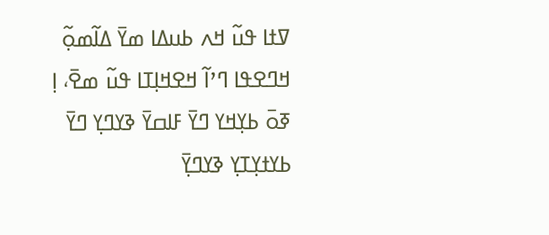ߜߙߊ ߟߎ߬ ߞߍ ߕߎߡߊ ߘߌ߫ ߡߊ߬ߘߋ߲߬ ߞߣߐߟߊ ߣߴߊ߬ ߞߐߞߊ߲ߠߊ ߟߎ߬ ߘߐ߫، ߊ߲ ߧߋ߫ ߕߌ߲ߞߌ ߣߌ߫ ߓߊߛߌ߫ ߢߌߣߌ߲ ߣߌ߫ ߕߌߙߌ߲ߠߌ߲ ߢߌߣߌ߲߫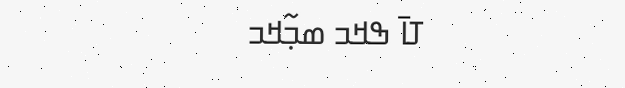ߠߊ߫ ߒߞߏ ߘߏ߲߬ߞߏ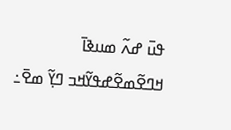ߟߎ߫ ߝߍ߬ ߘߎߢߊ߫ ߞߣߐ߬ߘߐ߬ߝߟߌ߬ߞߏ ߣߌ߲߬ ߘߐ߫߸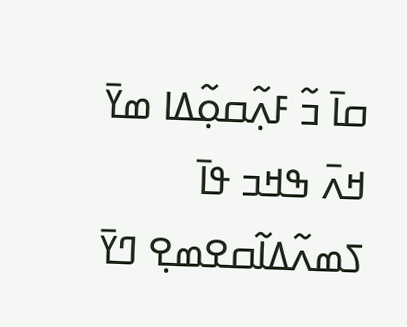ߛߊ߫ ߏ߬ ߓߍ߲߬ߛߋ߲߬ߡߊ ߘߌ߫ ߞߍ߫ ߒߞߏ ߟߊ߫ ߖߘߍ߬ߡߊ߬ߛߐߘߐ߲ ߣߌ߫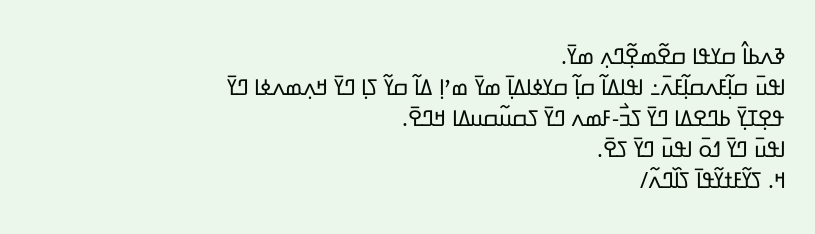ߢߍߕߊ߮ ߛߌߟߊ ߛߐ߬ߘߐ߲߬ߣߍ߲ ߘߌ߫.
ߊߟߎ߫ ߛߊ߲߬ߓߍߛߊ߲߬ߓߍ߫߸ ߊߟߊߡߊ߬ ߛߊ߲߬ ߛߌߦߊߡߊ߲߫ ߘߌ߫ ߘߴߊ߲ ߡߊ߬ ߛߌ߬ ߖߊ߲ ߣߌ߫ ߞߍ߲ߘߍߦߊ ߣߌ߫ ߟߐ߲ߠߌ߲߫ ߕߣߐߡߊ ߣߌ߫ ߖߏ߯-ߓߘߍ ߣߌ߫ ߖߛߎ߬ߛߎߡߊ ߞߣߐ߫.
ߊߟߎ߫ ߣߌ߫ ߗߋ߫ ߊߟߎ߫ ߣߌ߫ ߖߐ߫.
ߞ. ߖߌ߬ߓߙߌ߬ߟߊ߫ ߖߊ߰ߣߍ߬/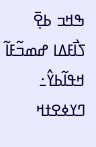ߒߞߏ ߕߐ߲߫ ߖߊ߯ߓߡߊ ߝߘߏ߬ߓߊ߬ ߞߟߊ߬ߕߌ߮߸
ߣߌߦߐߙߞ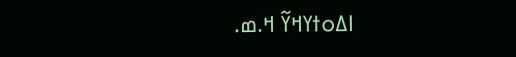ߊߡߋߙߌߞߌ߬ ߞ.ߘ.